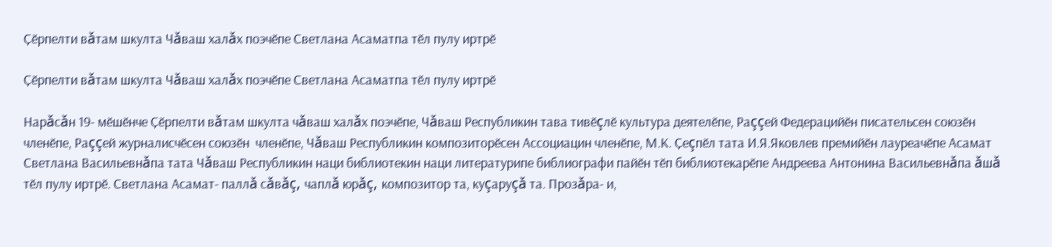Ҫӗрпелти вǎтам шкулта Чǎваш халǎх поэчӗпе Светлана Асаматпа тӗл пулу иртрӗ

Ҫӗрпелти вǎтам шкулта Чǎваш халǎх поэчӗпе Светлана Асаматпа тӗл пулу иртрӗ

Нарǎсǎн 19- мӗшӗнче Ҫӗрпелти вǎтам шкулта чǎваш халǎх поэчӗпе, Чǎваш Республикин тава тивӗçлӗ культура деятелӗпе, Раççей Федерацийӗн писательсен союзӗн членӗпе, Раççей журналисчӗсен союзӗн  членӗпе, Чǎваш Республикин композиторӗсен Ассоциацин членӗпе, М.К. Ҫеçпӗл тата И.Я.Яковлев премийӗн лауреачӗпе Асамат Светлана Васильевнǎпа тата Чǎваш Республикин наци библиотекин наци литературипе библиографи пайӗн тӗп библиотекарӗпе Андреева Антонина Васильевнǎпа ǎшǎ тӗл пулу иртрӗ. Светлана Асамат- паллǎ сǎвǎç, чаплǎ юрǎç, композитор та, куçаруçǎ та. Прозǎра- и,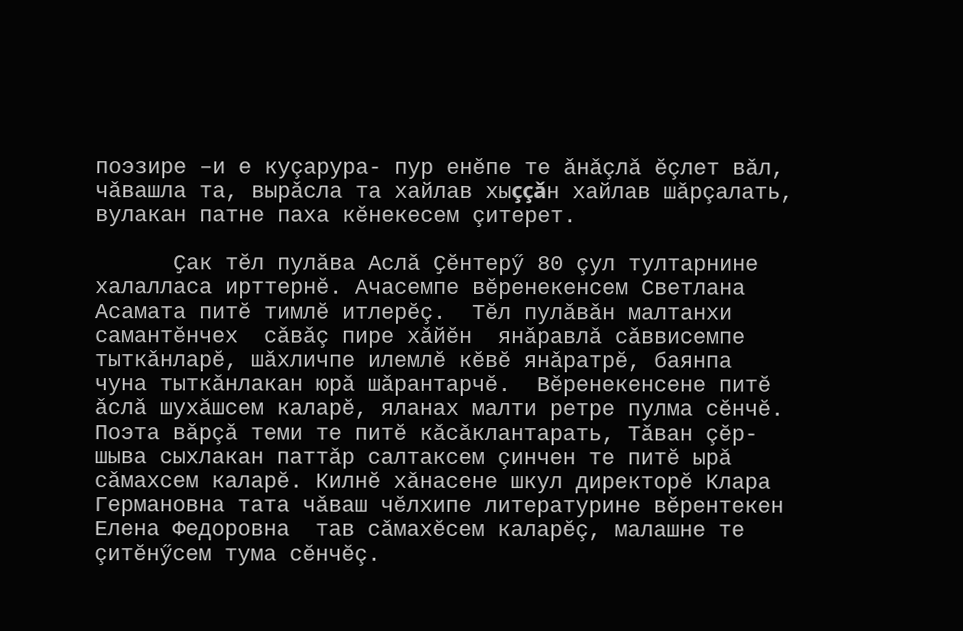поэзире –и е куçарура- пур енӗпе те ǎнǎçлǎ ӗçлет вǎл, чǎвашла та, вырǎсла та хайлав хыççǎн хайлав шǎрçалать, вулакан патне паха кӗнекесем çитерет.

      Ҫак тӗл пулǎва Аслǎ Ҫӗнтерӳ 80 çул тултарнине халалласа ирттернӗ. Ачасемпе вӗренекенсем Светлана Асамата питӗ тимлӗ итлерӗç.  Тӗл пулǎвǎн малтанхи самантӗнчех  сǎвǎç пире хǎйӗн  янǎравлǎ сǎввисемпе тыткǎнларӗ, шǎхличпе илемлӗ кӗвӗ янǎратрӗ, баянпа чуна тыткǎнлакан юрǎ шǎрантарчӗ.  Вӗренекенсене питӗ ǎслǎ шухǎшсем каларӗ, яланах малти ретре пулма сӗнчӗ. Поэта вǎрçǎ теми те питӗ кǎсǎклантарать, Тǎван çӗр-шыва сыхлакан паттǎр салтаксем çинчен те питӗ ырǎ сǎмахсем каларӗ. Килнӗ хǎнасене шкул директорӗ Клара Германовна тата чǎваш чӗлхипе литературине вӗрентекен Елена Федоровна  тав сǎмахӗсем каларӗç, малашне те çитӗнӳсем тума сӗнчӗç.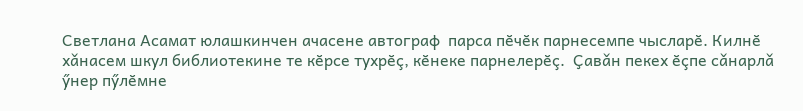Светлана Асамат юлашкинчен ачасене автограф  парса пӗчӗк парнесемпе чысларӗ. Килнӗ хǎнасем шкул библиотекине те кӗрсе тухрӗç, кӗнеке парнелерӗç.  Ҫавǎн пекех ӗçпе сǎнарлǎ ӳнер пӳлӗмне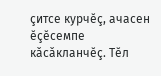çитсе курчӗç, ачасен ӗçӗсемпе кǎсǎкланчӗç. Тӗл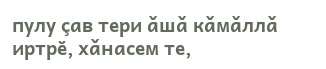пулу çав тери ǎшǎ кǎмǎллǎ иртрӗ, хǎнасем те,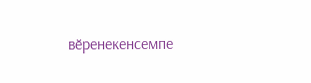вӗренекенсемпе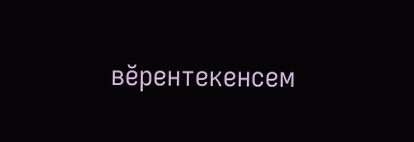вӗрентекенсем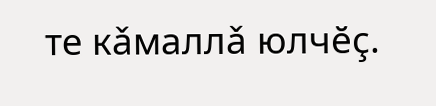те кǎмаллǎ юлчӗç.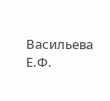Васильева Е.Ф.